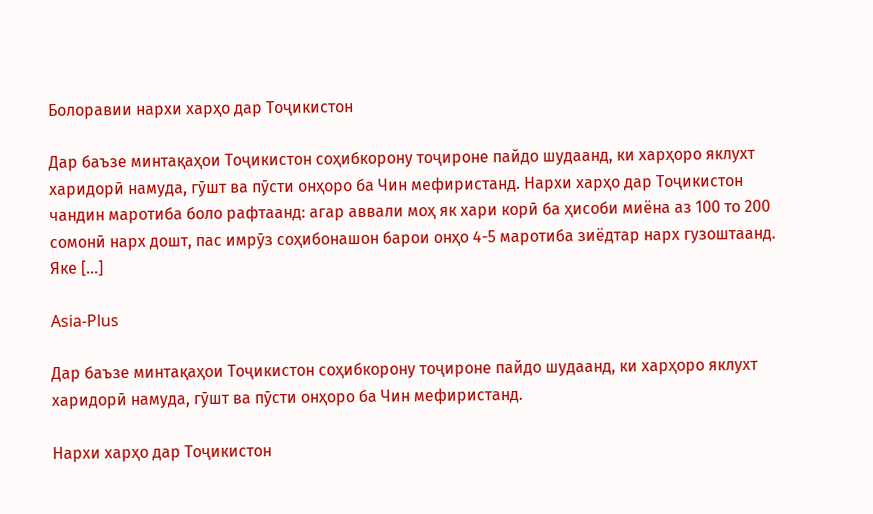Болоравии нархи харҳо дар Тоҷикистон

Дар баъзе минтақаҳои Тоҷикистон соҳибкорону тоҷироне пайдо шудаанд, ки харҳоро яклухт харидорӣ намуда, гӯшт ва пӯсти онҳоро ба Чин мефиристанд. Нархи харҳо дар Тоҷикистон чандин маротиба боло рафтаанд: агар аввали моҳ як хари корӣ ба ҳисоби миёна аз 100 то 200 сомонӣ нарх дошт, пас имрӯз соҳибонашон барои онҳо 4-5 маротиба зиёдтар нарх гузоштаанд. Яке […]

Asia-Plus

Дар баъзе минтақаҳои Тоҷикистон соҳибкорону тоҷироне пайдо шудаанд, ки харҳоро яклухт харидорӣ намуда, гӯшт ва пӯсти онҳоро ба Чин мефиристанд.

Нархи харҳо дар Тоҷикистон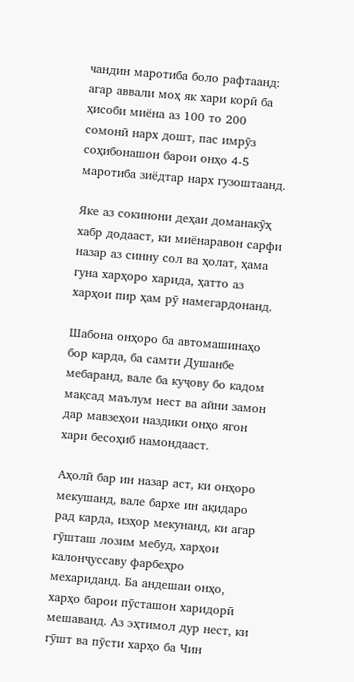чандин маротиба боло рафтаанд: агар аввали моҳ як хари корӣ ба ҳисоби миёна аз 100 то 200 сомонӣ нарх дошт, пас имрӯз соҳибонашон барои онҳо 4-5 маротиба зиёдтар нарх гузоштаанд.

Яке аз сокинони деҳаи доманакӯҳ хабр додааст, ки миёнаравон сарфи назар аз синну сол ва ҳолат, ҳама гуна харҳоро харида, ҳатто аз харҳои пир ҳам рӯ намегардонанд.

Шабона онҳоро ба автомашинаҳо бор карда, ба самти Душанбе мебаранд, вале ба куҷову бо кадом мақсад маълум нест ва айни замон дар мавзеҳои наздики онҳо ягон хари бесоҳиб намондааст.

Аҳолӣ бар ин назар аст, ки онҳоро мекушанд, вале бархе ин ақидаро рад карда, изҳор мекунанд, ки агар гӯшташ лозим мебуд, харҳои калонҷуссаву фарбеҳро мехариданд. Ба андешаи онҳо, харҳо барои пӯсташон харидорӣ мешаванд. Аз эҳтимол дур нест, ки гӯшт ва пӯсти харҳо ба Чин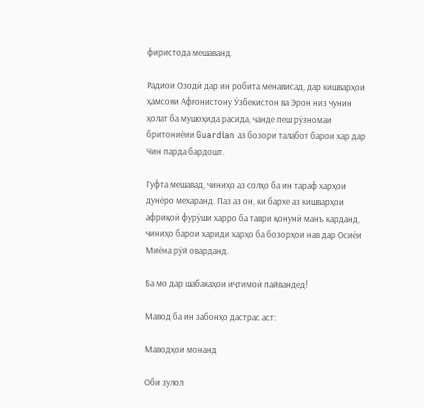фиристода мешаванд.

Радиои Озодӣ дар ин робита менависад, дар кишварҳои ҳамсояи Афғонистону Ӯзбекистон ва Эрон низ чунин ҳолат ба мушоҳида расида, чанде пеш рӯзномаи бритониёии Guardian аз бозори талабот барои хар дар Чин парда бардошт.

Гуфта мешавад, чиниҳо аз солҳо ба ин тараф харҳои дунёро мехаранд. Паз аз он, ки бархе аз кишварҳои африқоӣ фурӯши харро ба таври қонунӣ манъ карданд, чиниҳо барои хариди харҳо ба бозорҳои нав дар Осиёи Миёна рӯй оварданд.

Ба мо дар шабакаҳои иҷтимоӣ пайвандед!

Мавод ба ин забонҳо дастрас аст:

Маводҳои монанд

Оби зулол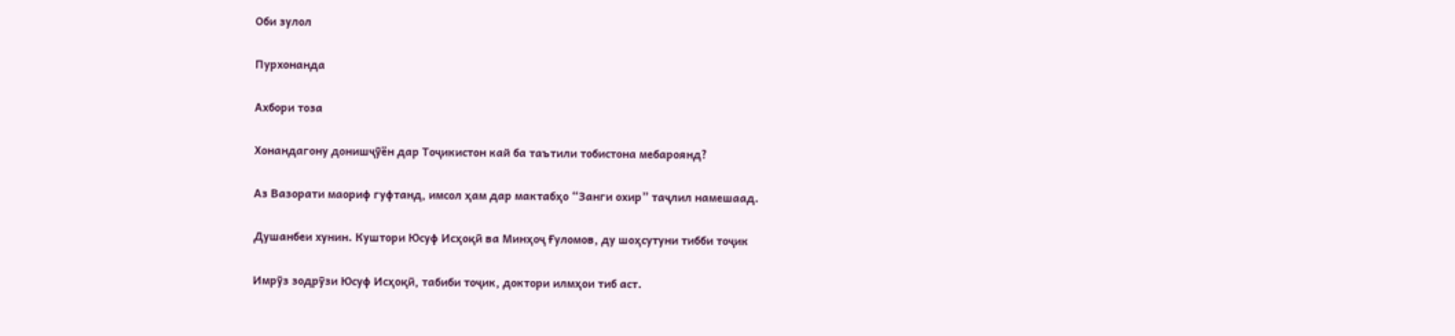Оби зулол

Пурхонанда

Ахбори тоза

Хонандагону донишҷӯён дар Тоҷикистон кай ба таътили тобистона мебароянд?

Аз Вазорати маориф гуфтанд, имсол ҳам дар мактабҳо “Занги охир” таҷлил намешаад.

Душанбеи хунин. Куштори Юсуф Исҳоқӣ ва Минҳоҷ Ғуломов, ду шоҳсутуни тибби тоҷик

Имрӯз зодрӯзи Юсуф Исҳоқӣ, табиби тоҷик, доктори илмҳои тиб аст.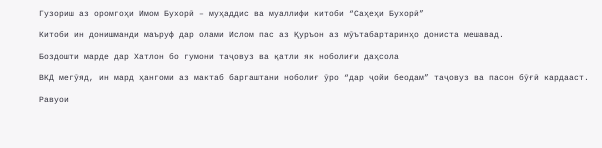Гузориш аз оромгоҳи Имом Бухорӣ – муҳаддис ва муаллифи китоби “Саҳеҳи Бухорӣ”

Китоби ин донишманди маъруф дар олами Ислом пас аз Қуръон аз мӯътабартаринҳо дониста мешавад.

Боздошти марде дар Хатлон бо гумони таҷовуз ва қатли як ноболиғи даҳсола

ВКД мегӯяд, ин мард ҳангоми аз мактаб баргаштани ноболиғ ӯро “дар ҷойи беодам” таҷовуз ва пасон бӯғӣ кардааст.

Равуои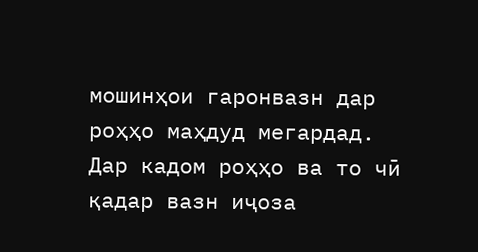мошинҳои гаронвазн дар роҳҳо маҳдуд мегардад. Дар кадом роҳҳо ва то чӣ қадар вазн иҷоза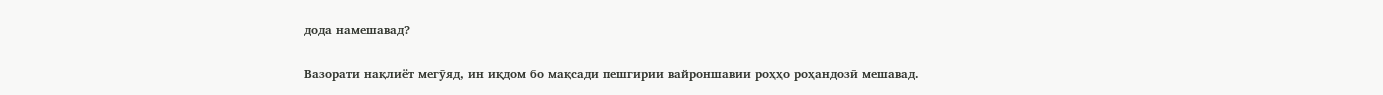дода намешавад?

Вазорати нақлиёт мегӯяд, ин иқдом бо мақсади пешгирии вайроншавии роҳҳо роҳандозӣ мешавад.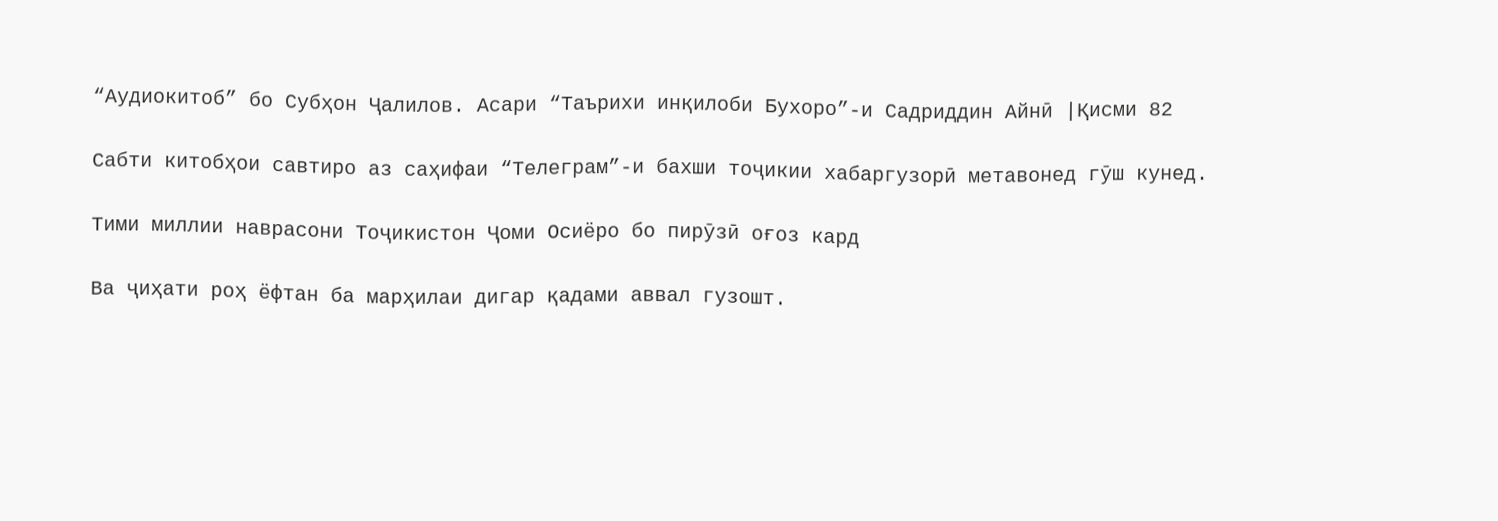“Аудиокитоб” бо Субҳон Ҷалилов. Асари “Таърихи инқилоби Бухоро”-и Садриддин Айнӣ |Қисми 82

Cабти китобҳои савтиро аз саҳифаи “Телеграм”-и бахши тоҷикии хабаргузорӣ метавонед гӯш кунед.

Тими миллии наврасони Тоҷикистон Ҷоми Осиёро бо пирӯзӣ оғоз кард

Ва ҷиҳати роҳ ёфтан ба марҳилаи дигар қадами аввал гузошт.